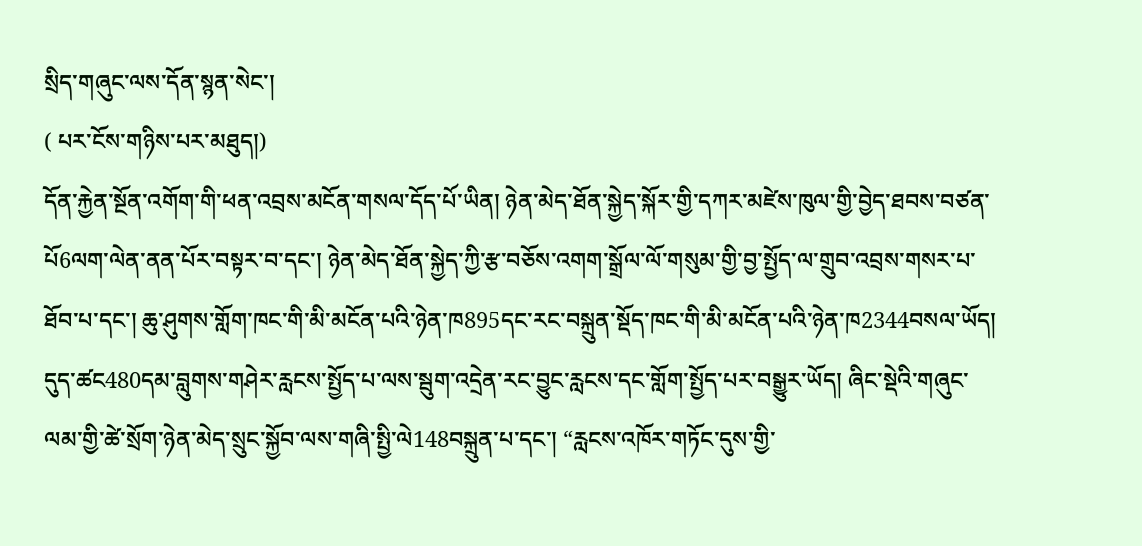སྲིད་གཞུང་ལས་དོན་སྙན་སེང་།
( པར་ངོས་གཉིས་པར་མཐུད།)
དོན་རྐྱེན་སྔོན་འགོག་གི་ཕན་འབྲས་མངོན་གསལ་དོད་པོ་ཡིན། ཉེན་མེད་ཐོན་སྐྱེད་སྐོར་གྱི་དཀར་མཛེས་ཁུལ་གྱི་བྱེད་ཐབས་བཙན་པོ6ལག་ལེན་ནན་པོར་བསྟར་བ་དང་། ཉེན་མེད་ཐོན་སྐྱེད་ཀྱི་རྩ་བཅོས་འགག་སྒྲོལ་ལོ་གསུམ་གྱི་བྱ་སྤྱོད་ལ་གྲུབ་འབྲས་གསར་པ་ཐོབ་པ་དང་། ཆུ་ཤུགས་གློག་ཁང་གི་མི་མངོན་པའི་ཉེན་ཁ895དང་རང་བསྐྲུན་སྡོད་ཁང་གི་མི་མངོན་པའི་ཉེན་ཁ2344བསལ་ཡོད། དུད་ཚང480དམ་བླུགས་གཤེར་རླངས་སྤྱོད་པ་ལས་སྦུག་འདྲེན་རང་བྱུང་རླངས་དང་གློག་སྤྱོད་པར་བསྒྱུར་ཡོད། ཞིང་སྡེའི་གཞུང་ལམ་གྱི་ཚེ་སྲོག་ཉེན་མེད་སྲུང་སྐྱོབ་ལས་གཞི་སྤྱི་ལེ148བསྐྲུན་པ་དང་། “རླངས་འཁོར་གཏོང་དུས་གྱི་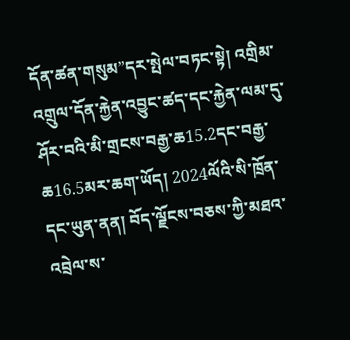དོན་ཚན་གསུམ”དར་སྤེལ་བཏང་སྟེ། འགྲིམ་འགྲུལ་དོན་རྐྱེན་འབྱུང་ཚད་དང་རྐྱེན་ལམ་དུ་ཤོར་བའི་མི་གྲངས་བརྒྱ་ཆ15.2དང་བརྒྱ་ཆ16.5མར་ཆག་ཡོད། 2024ལོའི་སི་ཁྲོན་དང་ཡུན་ནན། བོད་ལྗོངས་བཅས་ཀྱི་མཐའ་འབྲེལ་ས་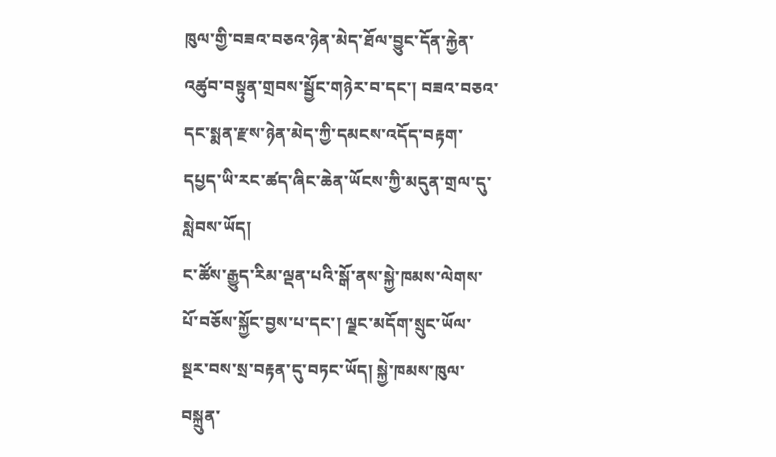ཁུལ་གྱི་བཟའ་བཅའ་ཉེན་མེད་ཐོལ་བྱུང་དོན་རྐྱེན་འཚུབ་བསྟུན་གྲབས་སྦྱོང་གཉེར་བ་དང་། བཟའ་བཅའ་དང་སྨན་རྫས་ཉེན་མེད་ཀྱི་དམངས་འདོད་བརྟག་དཔྱད་ཡི་རང་ཚད་ཞིང་ཆེན་ཡོངས་ཀྱི་མདུན་གྲལ་དུ་སླེབས་ཡོད།
ང་ཚོས་རྒྱུད་རིམ་ལྡན་པའི་སྒོ་ནས་སྐྱེ་ཁམས་ལེགས་པོ་བཅོས་སྐྱོང་བྱས་པ་དང་། ལྗང་མདོག་སྲུང་ཡོལ་སྔར་བས་སྲ་བརྟན་དུ་བཏང་ཡོད། སྐྱེ་ཁམས་ཁུལ་བསྐྲུན་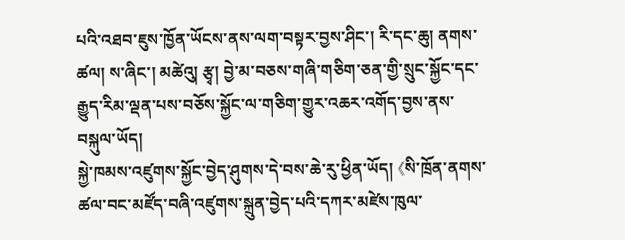པའི་འཐབ་ཇུས་ཁྱོན་ཡོངས་ནས་ལག་བསྟར་བྱས་ཤིང་། རི་དང་ཆུ། ནགས་ཚལ། ས་ཞིང་། མཚེའུ། རྩྭ། བྱེ་མ་བཅས་གཞི་གཅིག་ཅན་གྱི་སྲུང་སྐྱོང་དང་རྒྱུད་རིམ་ལྡན་པས་བཅོས་སྐྱོང་ལ་གཅིག་གྱུར་འཆར་འགོད་བྱས་ནས་བསྐུལ་ཡོད།
སྐྱེ་ཁམས་འཛུགས་སྐྱོང་བྱེད་ཤུགས་དེ་བས་ཆེ་རུ་ཕྱིན་ཡོད། 《སི་ཁྲོན་ནགས་ཚལ་བང་མཛོད་བཞི་འཛུགས་སྐྲུན་བྱེད་པའི་དཀར་མཛེས་ཁུལ་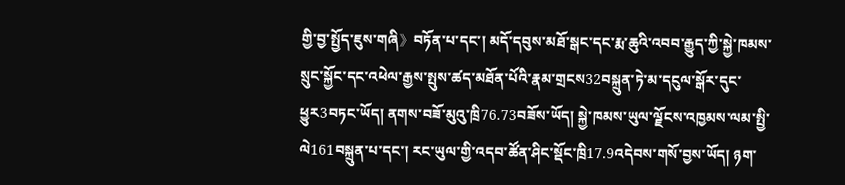གྱི་བྱ་སྤྱོད་ཇུས་གཞི》བཏོན་པ་དང་། མདོ་དབུས་མཐོ་སྒང་དང་རྨ་ཆུའི་འབབ་རྒྱུད་ཀྱི་སྐྱེ་ཁམས་སྲུང་སྐྱོང་དང་འཕེལ་རྒྱས་སྤུས་ཚད་མཐོན་པོའི་རྣམ་གྲངས32བསྐྲུན་ཏེ་མ་དངུལ་སྒོར་དུང་ཕྱུར3བཏང་ཡོད། ནགས་བཟོ་མུའུ་ཁྲི76.73བཟོས་ཡོད། སྐྱེ་ཁམས་ཡུལ་ལྗོངས་འཁྱམས་ལམ་སྤྱི་ལེ161བསྐྲུན་པ་དང་། རང་ཡུལ་གྱི་འདབ་ཚོན་ཤིང་སྡོང་ཁྲི17.9འདེབས་གསོ་བྱས་ཡོད། ཉག་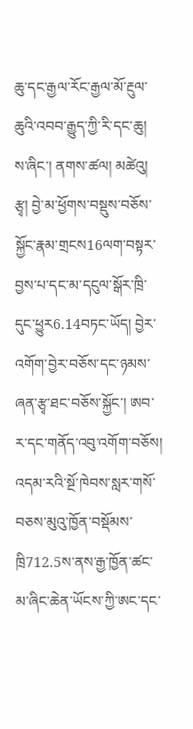ཆུ་དང་རྒྱལ་རོང་རྒྱལ་མོ་རྔུལ་ཆུའི་འབབ་རྒྱུད་ཀྱི་རི་དང་ཆུ། ས་ཞིང་། ནགས་ཚལ། མཚེའུ། རྩྭ། བྱེ་མ་ཕྱོགས་བསྡུས་བཅོས་སྐྱོང་རྣམ་གྲངས16ལག་བསྟར་བྱས་པ་དང་མ་དངུལ་སྒོར་ཁྲི་དུང་ཕྱུར6.14བཏང་ཡོད། བྱེར་འགོག་བྱེར་བཅོས་དང་ཉམས་ཞན་རྩྭ་ཐང་བཅོས་སྐྱོང་། ཨབ་ར་དང་གནོད་འབུ་འགོག་བཅོས། འདམ་རའི་སྔོ་ཁེབས་སླར་གསོ་བཅས་མུའུ་ཁྱོན་བསྡོམས་ཁྲི712.5ས་ནས་རྒྱ་ཁྱོན་ཚང་མ་ཞིང་ཆེན་ཡོངས་ཀྱི་ཨང་དང་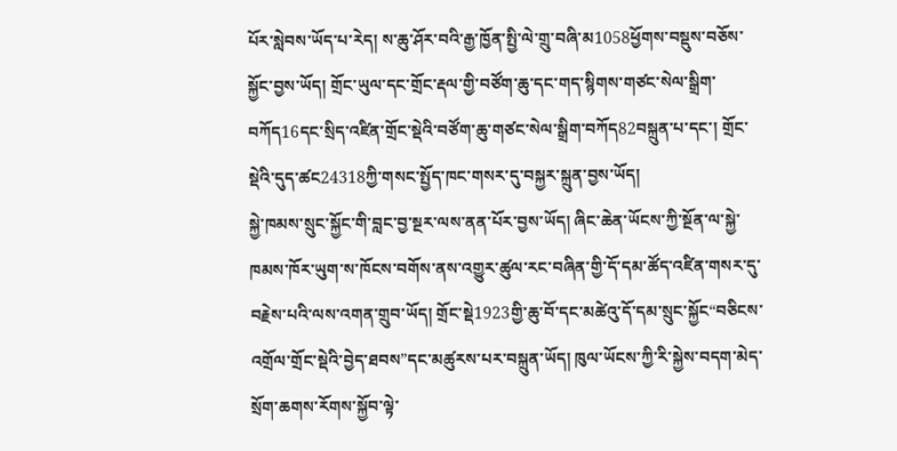པོར་སླེབས་ཡོད་པ་རེད། ས་ཆུ་ཤོར་བའི་རྒྱ་ཁྱོན་སྤྱི་ལེ་གྲུ་བཞི་མ1058ཕྱོགས་བསྡུས་བཅོས་སྐྱོང་བྱས་ཡོད། གྲོང་ཡུལ་དང་གྲོང་རྡལ་གྱི་བཙོག་ཆུ་དང་གད་སྙིགས་གཙང་སེལ་སྒྲིག་བཀོད16དང་སྲིད་འཛིན་གྲོང་སྡེའི་བཙོག་ཆུ་གཙང་སེལ་སྒྲིག་བཀོད82བསྐྲུན་པ་དང་། གྲོང་སྡེའི་དུད་ཚང24318ཀྱི་གསང་སྤྱོད་ཁང་གསར་དུ་བསྐྱར་སྐྲུན་བྱས་ཡོད།
སྐྱེ་ཁམས་སྲུང་སྐྱོང་གི་བླང་བྱ་སྔར་ལས་ནན་པོར་བྱས་ཡོད། ཞིང་ཆེན་ཡོངས་ཀྱི་སྔོན་ལ་སྐྱེ་ཁམས་ཁོར་ཡུག་ས་ཁོངས་བགོས་ནས་འགྱུར་ཚུལ་རང་བཞིན་གྱི་དོ་དམ་ཚོད་འཛིན་གསར་དུ་བརྗེས་པའི་ལས་འགན་གྲུབ་ཡོད། གྲོང་སྡེ1923གྱི་ཆུ་བོ་དང་མཚེའུ་དོ་དམ་སྲུང་སྐྱོང“བཅིངས་འགྲོལ་གྲོང་སྡེའི་བྱེད་ཐབས”དང་མཚུརས་པར་བསྐྲུན་ཡོད། ཁུལ་ཡོངས་ཀྱི་རི་སྐྱེས་བདག་མེད་སྲོག་ཆགས་རོགས་སྐྱོབ་ལྟེ་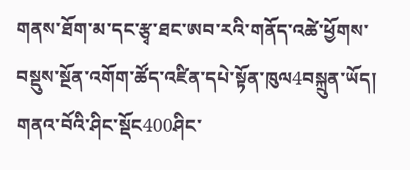གནས་ཐོག་མ་དང་རྩྭ་ཐང་ཨབ་རའི་གནོད་འཚེ་ཕྱོགས་བསྡུས་སྔོན་འགོག་ཚོད་འཛིན་དཔེ་སྟོན་ཁུལ4བསྐྲུན་ཡོད། གནའ་བོའི་ཤིང་སྡོང400ཤིང་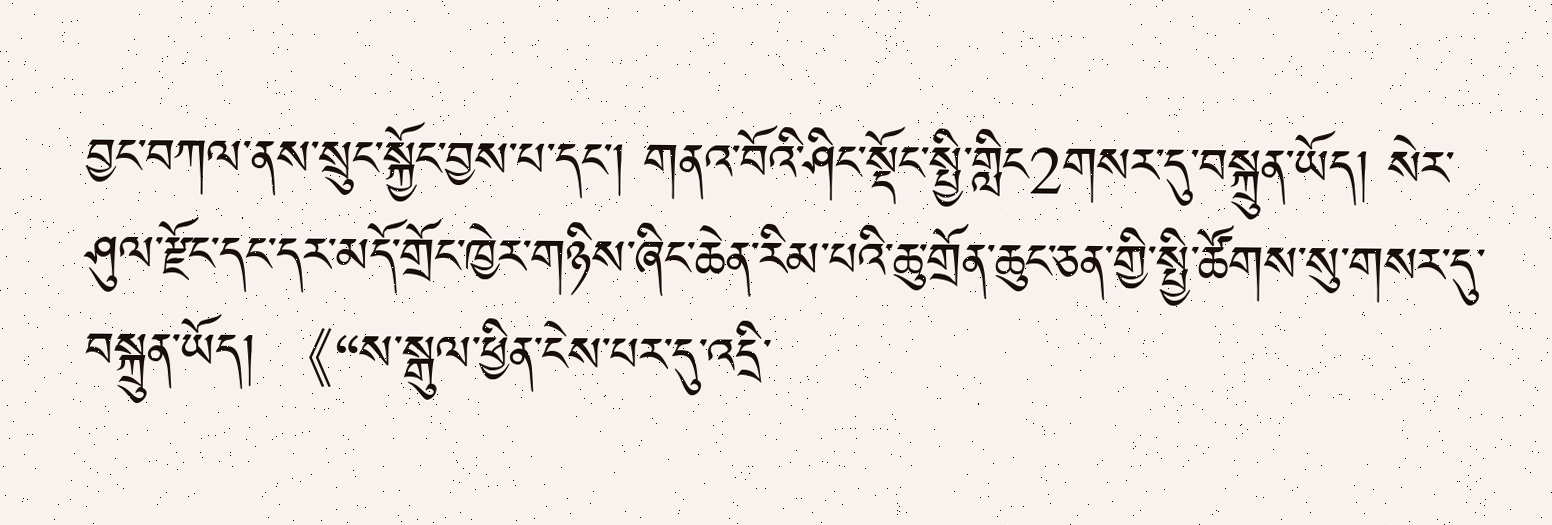བྱང་བཀལ་ནས་སྲུང་སྐྱོང་བྱས་པ་དང་། གནའ་བོའི་ཤིང་སྡོང་སྤྱི་གླིང2གསར་དུ་བསྐྲུན་ཡོད། སེར་ཤུལ་རྫོང་དང་དར་མདོ་གྲོང་ཁྱེར་གཉིས་ཞིང་ཆེན་རིམ་པའི་ཆུ་གྲོན་ཆུང་ཅན་གྱི་སྤྱི་ཚོགས་སུ་གསར་དུ་བསྐྲུན་ཡོད། 《“ས་སྒུལ་ཕྱིན་ངེས་པར་དུ་འདྲི་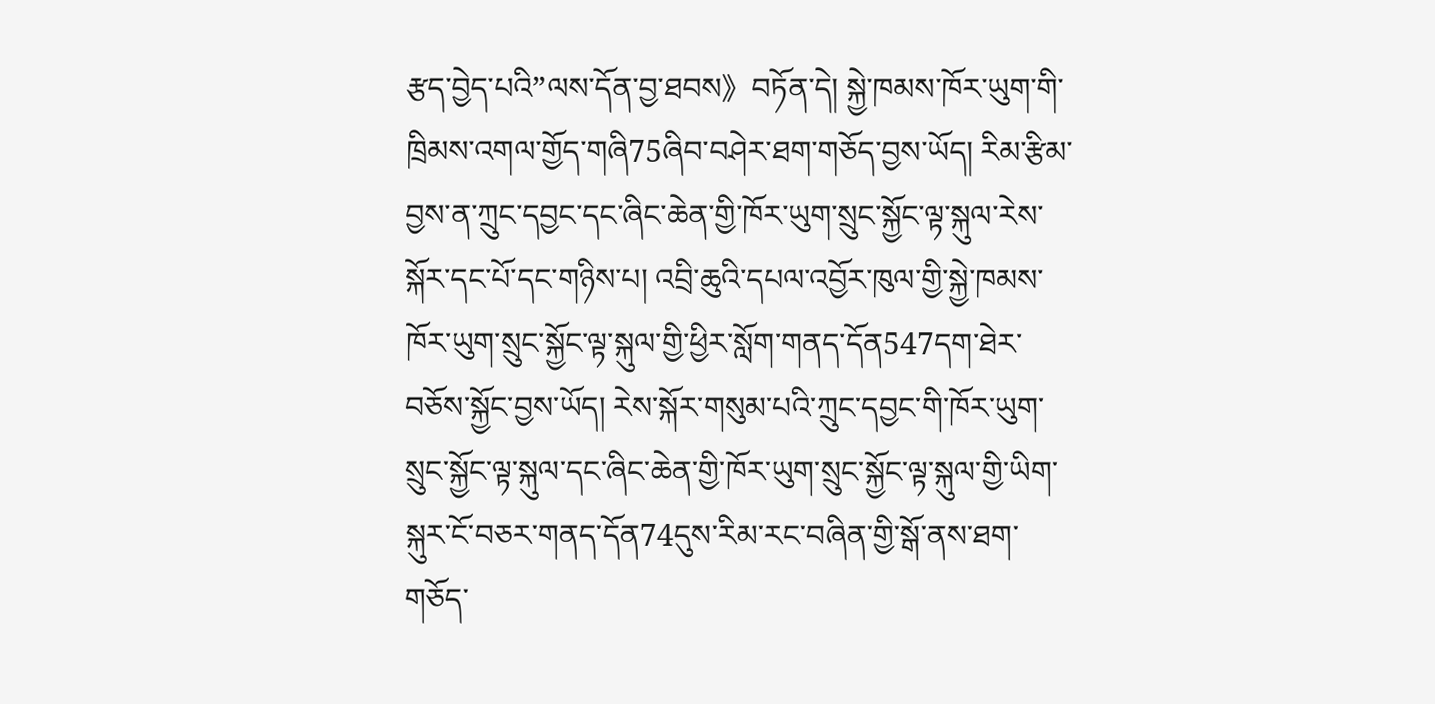རྩད་བྱེད་པའི”ལས་དོན་བྱ་ཐབས》བཏོན་དེ། སྐྱེ་ཁམས་ཁོར་ཡུག་གི་ཁྲིམས་འགལ་གྱོད་གཞི75ཞིབ་བཤེར་ཐག་གཅོད་བྱས་ཡོད། རིམ་རྩིམ་བྱས་ན་ཀྲུང་དབྱང་དང་ཞིང་ཆེན་གྱི་ཁོར་ཡུག་སྲུང་སྐྱོང་ལྟ་སྐུལ་རེས་སྐོར་དང་པོ་དང་གཉིས་པ། འབྲི་ཆུའི་དཔལ་འབྱོར་ཁུལ་གྱི་སྐྱེ་ཁམས་ཁོར་ཡུག་སྲུང་སྐྱོང་ལྟ་སྐུལ་གྱི་ཕྱིར་སློག་གནད་དོན547དག་ཐེར་བཅོས་སྐྱོང་བྱས་ཡོད། རེས་སྐོར་གསུམ་པའི་ཀྲུང་དབྱང་གི་ཁོར་ཡུག་སྲུང་སྐྱོང་ལྟ་སྐུལ་དང་ཞིང་ཆེན་གྱི་ཁོར་ཡུག་སྲུང་སྐྱོང་ལྟ་སྐུལ་གྱི་ཡིག་སྐུར་ངོ་བཅར་གནད་དོན74དུས་རིམ་རང་བཞིན་གྱི་སྒོ་ནས་ཐག་གཅོད་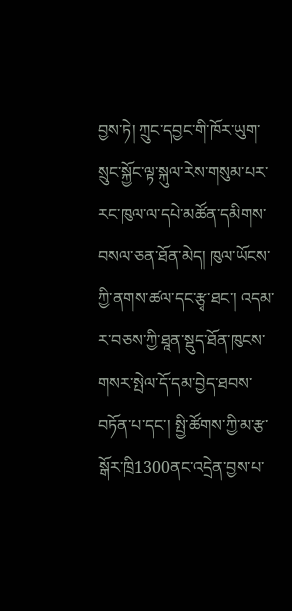བྱས་ཏེ། ཀྲུང་དབྱང་གི་ཁོར་ཡུག་སྲུང་སྐྱོང་ལྟ་སྐུལ་རེས་གསུམ་པར་རང་ཁུལ་ལ་དཔེ་མཚོན་དམིགས་བསལ་ཅན་ཐོན་མེད། ཁུལ་ཡོངས་ཀྱི་ནགས་ཚལ་དང་རྩྭ་ཐང་། འདམ་ར་བཅས་ཀྱི་ཐཱན་སྡུད་ཐོན་ཁུངས་གསར་སྤེལ་དོ་དམ་བྱེད་ཐབས་བཏོན་པ་དང་། སྤྱི་ཚོགས་ཀྱི་མ་རྩ་སྒོར་ཁྲི1300ནང་འདྲེན་བྱས་པ་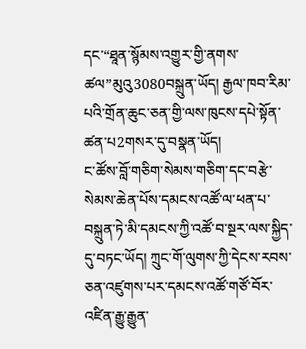དང་“ཐཱན་སྙོམས་འགྱུར་གྱི་ནགས་ཚལ”མུའུ3080བསྐྲུན་ཡོད། རྒྱལ་ཁབ་རིམ་པའི་གྲོན་ཆུང་ཅན་གྱི་ལས་ཁུངས་དཔེ་སྟོན་ཚན་པ2གསར་དུ་བསྣན་ཡོད།
ང་ཚོས་བློ་གཅིག་སེམས་གཅིག་དང་བརྩེ་སེམས་ཆེན་པོས་དམངས་འཚོ་ལ་ཕན་པ་བསྐྲུན་ཏེ་མི་དམངས་ཀྱི་འཚོ་བ་སྔར་ལས་སྐྱིད་དུ་བཏང་ཡོད། ཀྲུང་གོ་ལུགས་ཀྱི་དེངས་རབས་ཅན་འཛུགས་པར་དམངས་འཚོ་གཙོ་བོར་འཛིན་རྒྱུ་རྒྱུན་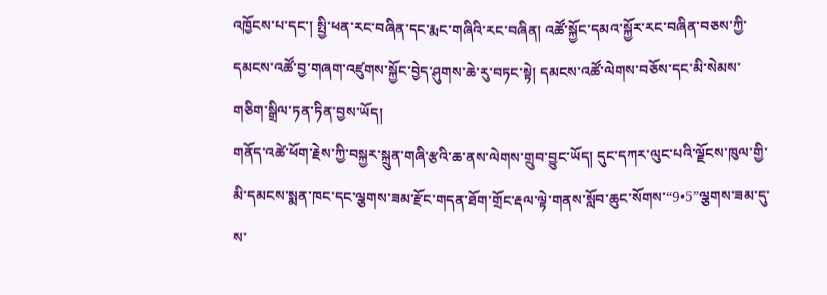འཁྱོངས་པ་དང་། སྤྱི་ཕན་རང་བཞིན་དང་རྨང་གཞིའི་རང་བཞིན། འཚོ་སྐྱོང་དམའ་སྐྱོར་རང་བཞིན་བཅས་ཀྱི་དམངས་འཚོ་བྱ་གཞག་འཛུགས་སྐྱོང་བྱེད་ཤུགས་ཆེ་རུ་བཏང་སྟེ། དམངས་འཚོ་ལེགས་བཅོས་དང་མི་སེམས་གཅིག་སྒྲིལ་ཏན་ཏིན་བྱས་ཡོད།
གནོད་འཚེ་ཕོག་རྗེས་ཀྱི་བསྐྱར་སྐྲུན་གཞི་རྩའི་ཆ་ནས་ལེགས་གྲུབ་བྱུང་ཡོད། དུང་དཀར་ལུང་པའི་ལྗོངས་ཁུལ་གྱི་མི་དམངས་སྨན་ཁང་དང་ལྕགས་ཟམ་རྫོང་གདན་ཐོག་གྲོང་རྡལ་ལྟེ་གནས་སློབ་ཆུང་སོགས་“9•5”ལྕགས་ཟམ་དུ་ས་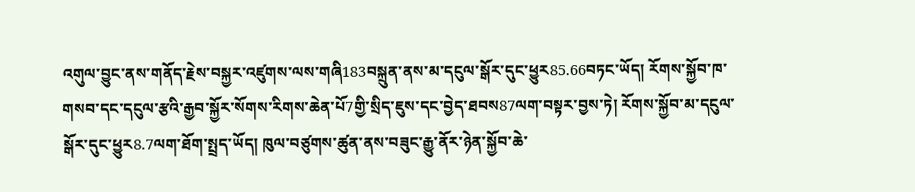འགུལ་བྱུང་ནས་གནོད་རྗེས་བསྐྱར་འཛུགས་ལས་གཞི183བསྐྲུན་ནས་མ་དངུལ་སྒོར་དུང་ཕྱུར85.66བཏང་ཡོད། རོགས་སྐྱོབ་ཁ་གསབ་དང་དངུལ་རྩའི་རྒྱབ་སྐྱོར་སོགས་རིགས་ཆེན་པོ7གྱི་སྲིད་ཇུས་དང་བྱེད་ཐབས87ལག་བསྟར་བྱས་ཏེ། རོགས་སྐྱོབ་མ་དངུལ་སྒོར་དུང་ཕྱུར8.7ལག་ཐོག་སྤྲད་ཡོད། ཁུལ་བཙུགས་ཚུན་ནས་བཟུང་རྒྱུ་ནོར་ཉེན་སྐྱོབ་ཆེ་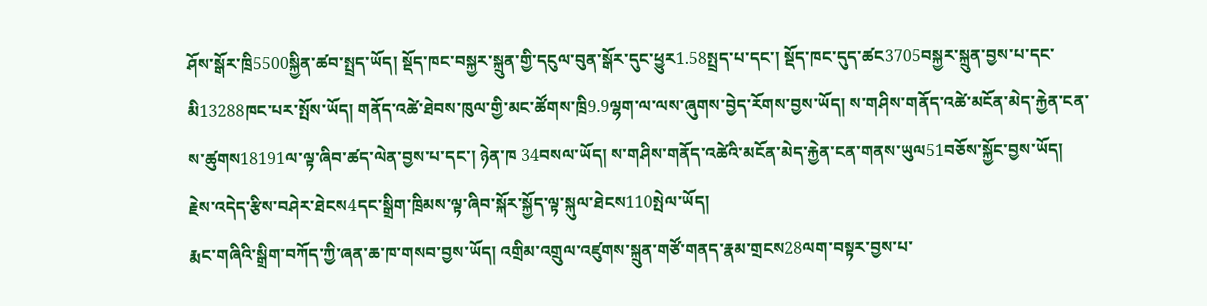ཤོས་སྒོར་ཁྲི5500སྐྱིན་ཚབ་སྤྲད་ཡོད། སྡོད་ཁང་བསྐྱར་སྐྲུན་གྱི་དངུལ་བུན་སྒོར་དུང་ཕྱུར1.58སྤྲད་པ་དང་། སྡོད་ཁང་དུད་ཚང3705བསྐྱར་སྐྲུན་བྱས་པ་དང་མི13288ཁང་པར་སྤོས་ཡོད། གནོད་འཚེ་ཐེབས་ཁུལ་གྱི་མང་ཚོགས་ཁྲི9.9ལྷག་ལ་ལས་ཞུགས་བྱེད་རོགས་བྱས་ཡོད། ས་གཤིས་གནོད་འཚེ་མངོན་མེད་རྐྱེན་ངན་ས་ཚུགས18191ལ་ལྟ་ཞིབ་ཚད་ལེན་བྱས་པ་དང་། ཉེན་ཁ 34བསལ་ཡོད། ས་གཤིས་གནོད་འཚེའི་མངོན་མེད་རྐྱེན་ངན་གནས་ཡུལ51བཅོས་སྐྱོང་བྱས་ཡོད། རྗེས་འདེད་རྩིས་བཤེར་ཐེངས4དང་སྒྲིག་ཁྲིམས་ལྟ་ཞིབ་སྐོར་སྐྱོད་ལྟ་སྐུལ་ཐེངས110སྤེལ་ཡོད།
རྨང་གཞིའི་སྒྲིག་བཀོད་ཀྱི་ཞན་ཆ་ཁ་གསབ་བྱས་ཡོད། འགྲིམ་འགྲུལ་འཛུགས་སྐྲུན་གཙོ་གནད་རྣམ་གྲངས28ལག་བསྟར་བྱས་པ་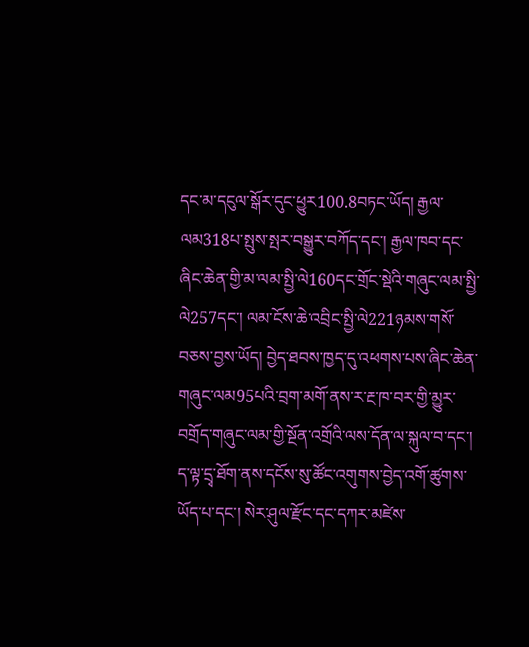དང་མ་དངུལ་སྒོར་དུང་ཕྱུར100.8བཏང་ཡོད། རྒྱལ་ལམ318པ་སྤུས་སྤར་བསྒྱུར་བཀོད་དང་། རྒྱལ་ཁབ་དང་ཞིང་ཆེན་གྱི་མ་ལམ་སྤྱི་ལེ160དང་གྲོང་སྡེའི་གཞུང་ལམ་སྤྱི་ལེ257དང་། ལམ་ངོས་ཆེ་འབྲིང་སྤྱི་ལེ221ཉམས་གསོ་བཅས་བྱས་ཡོད། བྱེད་ཐབས་ཁྱད་དུ་འཕགས་པས་ཞིང་ཆེན་གཞུང་ལམ95པའི་བྲག་མགོ་ནས་ར་རྔ་ཁ་བར་གྱི་མྱུར་བགྲོད་གཞུང་ལམ་གྱི་སྔོན་འགྲོའི་ལས་དོན་ལ་སྐུལ་བ་དང་། ད་ལྟ་དྲྭ་ཐོག་ནས་དངོས་སུ་ཚོང་འགུགས་བྱེད་འགོ་ཚུགས་ཡོད་པ་དང་། སེར་ཤུལ་རྫོང་དང་དཀར་མཛེས་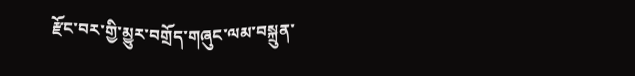རྫོང་བར་གྱི་མྱུར་བགྲོད་གཞུང་ལམ་བསྐྲུན་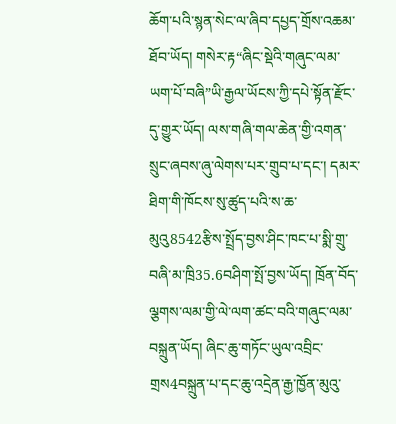ཆོག་པའི་སྙན་སེང་ལ་ཞིབ་དཔྱད་གྲོས་འཆམ་ཐོབ་ཡོད། གསེར་རྟ“ཞིང་སྡེའི་གཞུང་ལམ་ཡག་པོ་བཞི”ཡི་རྒྱལ་ཡོངས་ཀྱི་དཔེ་སྟོན་རྫོང་དུ་གྱུར་ཡོད། ལས་གཞི་གལ་ཆེན་གྱི་འགན་སྲུང་ཞབས་ཞུ་ལེགས་པར་གྲུབ་པ་དང་། དམར་ཐིག་གི་ཁོངས་སུ་ཚུད་པའི་ས་ཆ་མུའུ8542རྩིས་སྤྲོད་བྱས་ཤིང་ཁང་པ་སྨི་གྲུ་བཞི་མ་ཁྲི35.6བཤིག་སྤོ་བྱས་ཡོད། ཁྲོན་བོད་ལྕགས་ལམ་གྱི་ལེ་ལག་ཚང་བའི་གཞུང་ལམ་བསྐྲུན་ཡོད། ཞིང་ཆུ་གཏོང་ཡུལ་འབྲིང་གྲས4བསྐྲུན་པ་དང་ཆུ་འདྲེན་རྒྱ་ཁྱོན་མུའུ་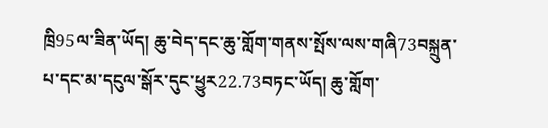ཁྲི95ལ་ཟིན་ཡོད། ཆུ་བེད་དང་ཆུ་གློག་གནས་སྤོས་ལས་གཞི73བསྐྲུན་པ་དང་མ་དངུལ་སྒོར་དུང་ཕྱུར22.73བཏང་ཡོད། ཆུ་གློག་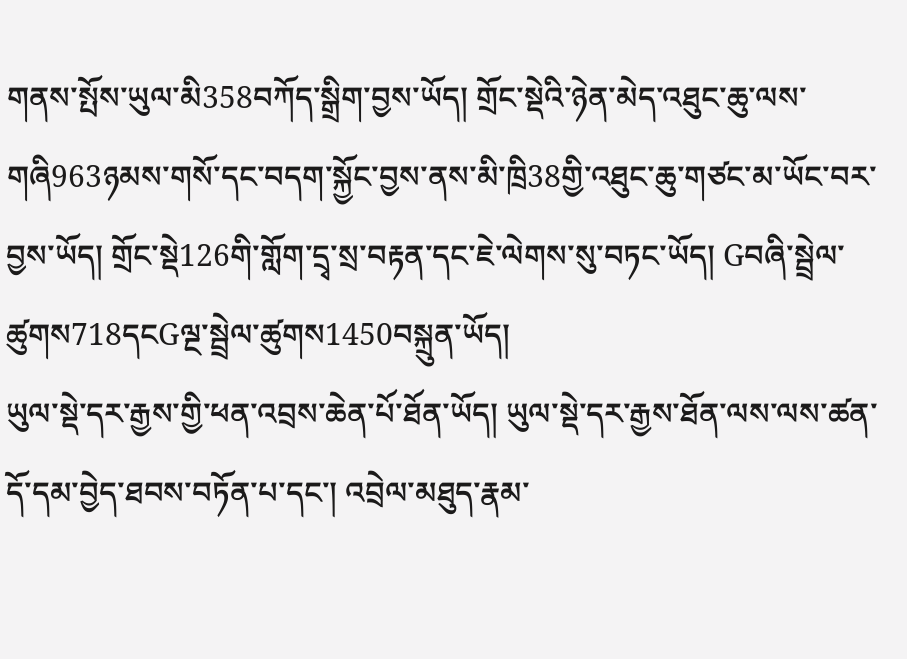གནས་སྤོས་ཡུལ་མི358བཀོད་སྒྲིག་བྱས་ཡོད། གྲོང་སྡེའི་ཉེན་མེད་འཐུང་ཆུ་ལས་གཞི963ཉམས་གསོ་དང་བདག་སྐྱོང་བྱས་ནས་མི་ཁྲི38གྱི་འཐུང་ཆུ་གཙང་མ་ཡོང་བར་བྱས་ཡོད། གྲོང་སྡེ126གི་གློག་དྲྭ་སྲ་བརྟན་དང་ཇེ་ལེགས་སུ་བཏང་ཡོད། Gབཞི་སྦྲེལ་ཚུགས718དངGལྔ་སྦྲེལ་ཚུགས1450བསྐྲུན་ཡོད།
ཡུལ་སྡེ་དར་རྒྱས་གྱི་ཕན་འབྲས་ཆེན་པོ་ཐོན་ཡོད། ཡུལ་སྡེ་དར་རྒྱས་ཐོན་ལས་ལས་ཚན་དོ་དམ་བྱེད་ཐབས་བཏོན་པ་དང་། འབྲེལ་མཐུད་རྣམ་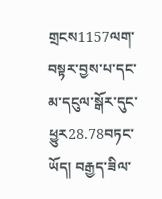གྲངས1157ལག་བསྟར་བྱས་པ་དང་མ་དངུལ་སྒོར་དུང་ཕྱུར28.78བཏང་ཡོད། བརྒྱད་ཟིལ་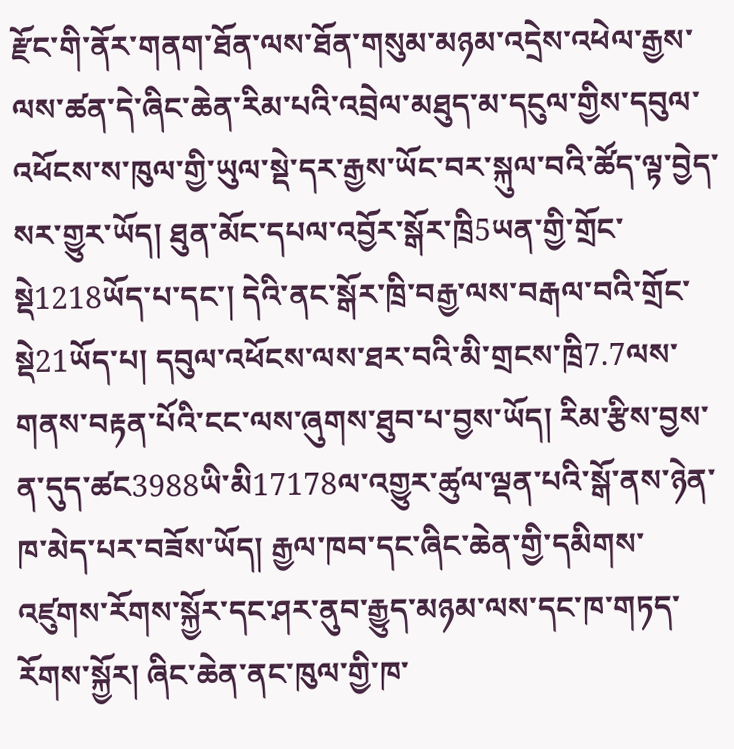རྫོང་གི་ནོར་གནག་ཐོན་ལས་ཐོན་གསུམ་མཉམ་འདྲེས་འཕེལ་རྒྱས་ལས་ཚན་དེ་ཞིང་ཆེན་རིམ་པའི་འབྲེལ་མཐུད་མ་དངུལ་གྱིས་དབུལ་འཕོངས་ས་ཁུལ་གྱི་ཡུལ་སྡེ་དར་རྒྱས་ཡོང་བར་སྐུལ་བའི་ཚོད་ལྟ་བྱེད་སར་གྱུར་ཡོད། ཐུན་མོང་དཔལ་འབྱོར་སྒོར་ཁྲི5ཡན་གྱི་གྲོང་སྡེ1218ཡོད་པ་དང་། དེའི་ནང་སྒོར་ཁྲི་བརྒྱ་ལས་བརྒལ་བའི་གྲོང་སྡེ21ཡོད་པ། དབུལ་འཕོངས་ལས་ཐར་བའི་མི་གྲངས་ཁྲི7.7ལས་གནས་བརྟན་པོའི་ངང་ལས་ཞུགས་ཐུབ་པ་བྱས་ཡོད། རིམ་རྩིས་བྱས་ན་དུད་ཚང3988ཡི་མི17178ལ་འགྱུར་ཚུལ་ལྡན་པའི་སྒོ་ནས་ཉེན་ཁ་མེད་པར་བཟོས་ཡོད། རྒྱལ་ཁབ་དང་ཞིང་ཆེན་གྱི་དམིགས་འཛུགས་རོགས་སྐྱོར་དང་ཤར་ནུབ་རྒྱུད་མཉམ་ལས་དང་ཁ་གཏད་རོགས་སྐྱོར། ཞིང་ཆེན་ནང་ཁུལ་གྱི་ཁ་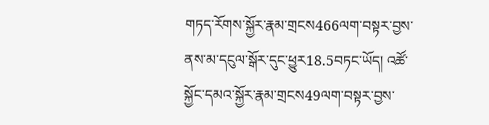གཏད་རོགས་སྐྱོར་རྣམ་གྲངས466ལག་བསྟར་བྱས་ནས་མ་དངུལ་སྒོར་དུང་ཕྱུར18.5བཏང་ཡོད། འཚོ་སྐྱོང་དམའ་སྐྱོར་རྣམ་གྲངས49ལག་བསྟར་བྱས་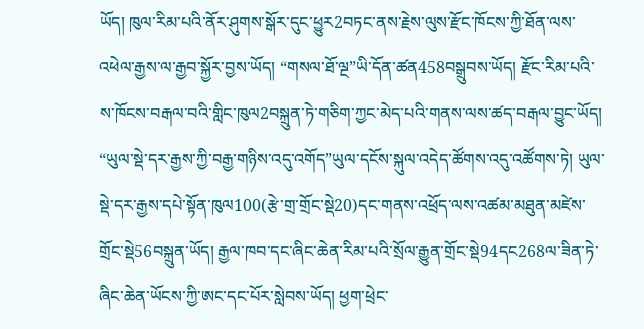ཡོད། ཁུལ་རིམ་པའི་ནོར་ཤུགས་སྒོར་དུང་ཕྱུར2བཏང་ནས་རྗེས་ལུས་རྫོང་ཁོངས་ཀྱི་ཐོན་ལས་འཕེལ་རྒྱས་ལ་རྒྱབ་སྐྱོར་བྱས་ཡོད། “གསལ་ཐོ་ལྔ”ཡི་དོན་ཚན458བསྒྲུབས་ཡོད། རྫོང་རིམ་པའི་ས་ཁོངས་བརྒལ་བའི་གླིང་ཁུལ2བསྐྲུན་ཏེ་གཅིག་ཀྱང་མེད་པའི་གནས་ལས་ཚད་བརྒལ་བྱུང་ཡོད། “ཡུལ་སྡེ་དར་རྒྱས་ཀྱི་བརྒྱ་གཉིས་འདུ་འགོད”ཡུལ་དངོས་སྐུལ་འདེད་ཚོགས་འདུ་འཚོགས་ཏེ། ཡུལ་སྡེ་དར་རྒྱས་དཔེ་སྟོན་ཁུལ100(རྩེ་གྲ་གྲོང་སྡེ20)དང་གནས་འཕྲོད་ལས་འཚམ་མཐུན་མཛེས་གྲོང་སྡེ56བསྐྲུན་ཡོད། རྒྱལ་ཁབ་དང་ཞིང་ཆེན་རིམ་པའི་སྲོལ་རྒྱུན་གྲོང་སྡེ94དང268ལ་ཟིན་ཏེ་ཞིང་ཆེན་ཡོངས་ཀྱི་ཨང་དང་པོར་སླེབས་ཡོད། ཕྱག་ཕྲེང་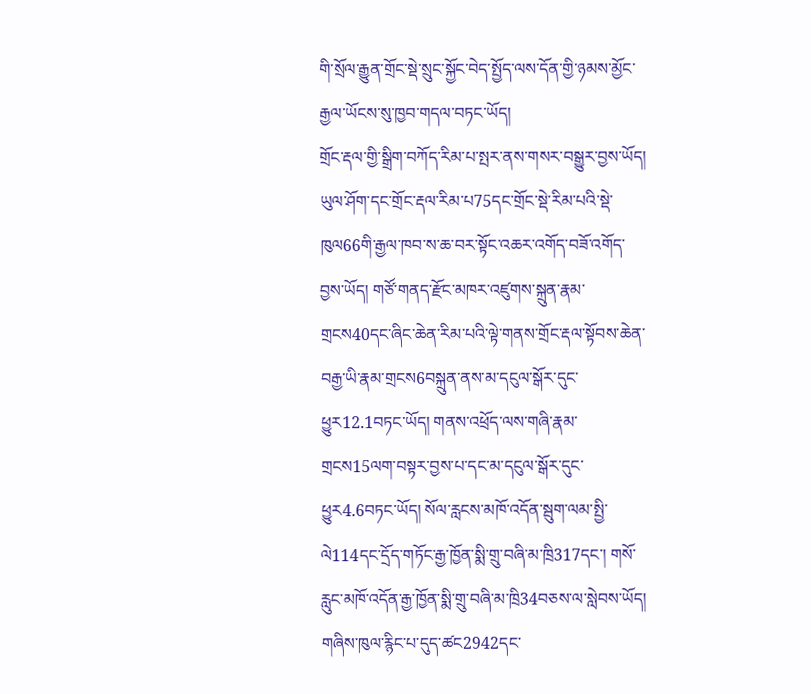གི་སྲོལ་རྒྱུན་གྲོང་སྡེ་སྲུང་སྐྱོང་བེད་སྤྱོད་ལས་དོན་གྱི་ཉམས་མྱོང་རྒྱལ་ཡོངས་སུ་ཁྱབ་གདལ་བཏང་ཡོད།
གྲོང་རྡལ་གྱི་སྒྲིག་བཀོད་རིམ་པ་སྤར་ནས་གསར་བསྒྱུར་བྱས་ཡོད། ཡུལ་ཤོག་དང་གྲོང་རྡལ་རིམ་པ75དང་གྲོང་སྡེ་རིམ་པའི་སྡེ་ཁུལ66གི་རྒྱལ་ཁབ་ས་ཆ་བར་སྟོང་འཆར་འགོད་བཟོ་འགོད་བྱས་ཡོད། གཙོ་གནད་རྫོང་མཁར་འཛུགས་སྐྲུན་རྣམ་གྲངས40དང་ཞིང་ཆེན་རིམ་པའི་ལྟེ་གནས་གྲོང་རྡལ་སྟོབས་ཆེན་བརྒྱ་ཡི་རྣམ་གྲངས6བསྐྲུན་ནས་མ་དངུལ་སྒོར་དུང་ཕྱུར12.1བཏང་ཡོད། གནས་འཕྲོད་ལས་གཞི་རྣམ་གྲངས15ལག་བསྟར་བྱས་པ་དང་མ་དངུལ་སྒོར་དུང་ཕྱུར4.6བཏང་ཡོད། སོལ་རླངས་མཁོ་འདོན་སྦུག་ལམ་སྤྱི་ལེ114དང་དྲོད་གཏོང་རྒྱ་ཁྱོན་སྨི་གྲུ་བཞི་མ་ཁྲི317དང་། གསོ་རླུང་མཁོ་འདོན་རྒྱ་ཁྱོན་སྨི་གྲུ་བཞི་མ་ཁྲི34བཅས་ལ་སླེབས་ཡོད། གཞིས་ཁུལ་རྙིང་པ་དུད་ཚང2942དང་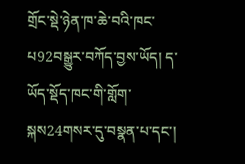གྲོང་སྡེ་ཉེན་ཁ་ཆེ་བའི་ཁང་པ92བསྒྱུར་བཀོད་བྱས་ཡོད། ད་ཡོད་སྡོད་ཁང་གི་གློག་སྐས24གསར་དུ་བསྣན་པ་དང་།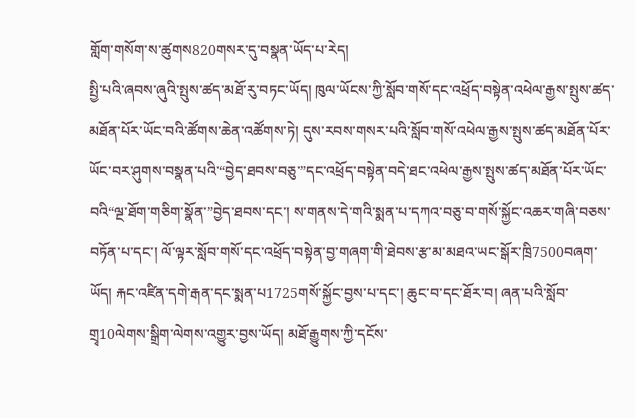གློག་གསོག་ས་ཚུགས820གསར་དུ་བསྣན་ཡོད་པ་རེད།
སྤྱི་པའི་ཞབས་ཞུའི་སྤུས་ཚད་མཐོ་རུ་བཏང་ཡོད། ཁུལ་ཡོངས་ཀྱི་སློབ་གསོ་དང་འཕྲོད་བསྟེན་འཕེལ་རྒྱས་སྤུས་ཚད་མཐོན་པོར་ཡོང་བའི་ཚོགས་ཆེན་འཚོགས་ཏེ། དུས་རབས་གསར་པའི་སློབ་གསོ་འཕེལ་རྒྱས་སྤུས་ཚད་མཐོན་པོར་ཡོང་བར་ཤུགས་བསྣན་པའི་“བྱེད་ཐབས་བཅུ་”དང་འཕྲོད་བསྟེན་བདེ་ཐང་འཕེལ་རྒྱས་སྤུས་ཚད་མཐོན་པོར་ཡོང་བའི“ལྔ་ཐོག་གཅིག་སྣོན་”བྱེད་ཐབས་དང་། ས་གནས་དེ་གའི་སྨན་པ་དཀའ་བཅུ་བ་གསོ་སྐྱོང་འཆར་གཞི་བཅས་བཏོན་པ་དང་། ལོ་ལྟར་སློབ་གསོ་དང་འཕྲོད་བསྟེན་བྱ་གཞག་གི་ཐེབས་རྩ་མ་མཐའ་ཡང་སྒོར་ཁྲི7500བཞག་ཡོད། རྐང་འཛིན་དགེ་རྒན་དང་སྨན་པ1725གསོ་སྐྱོང་བྱས་པ་དང་། ཆུང་བ་དང་ཐོར་བ། ཞན་པའི་སློབ་གྲྭ10ལེགས་སྒྲིག་ལེགས་འགྱུར་བྱས་ཡོད། མཐོ་རྒྱུགས་ཀྱི་དངོས་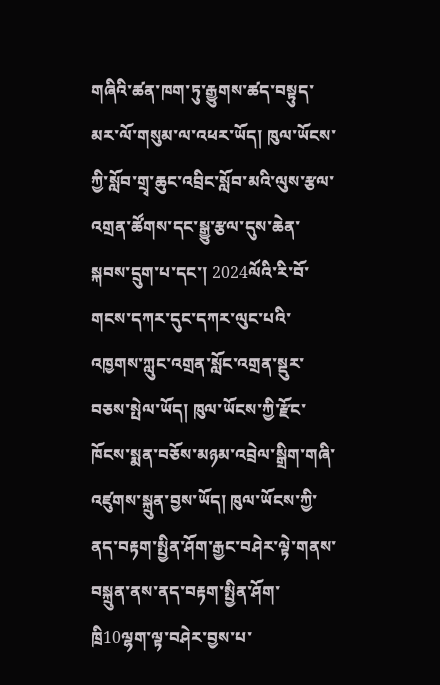གཞིའི་ཚན་ཁག་ཏུ་རྒྱུགས་ཚད་བསྟུད་མར་ལོ་གསུམ་ལ་འཕར་ཡོད། ཁུལ་ཡོངས་ཀྱི་སློབ་གྲྭ་ཆུང་འབྲིང་སློབ་མའི་ལུས་རྩལ་འགྲན་ཚོགས་དང་སྒྱུ་རྩལ་དུས་ཆེན་སྐབས་དྲུག་པ་དང་། 2024ལོའི་རི་བོ་གངས་དཀར་དུང་དཀར་ལུང་པའི་འཁྱགས་ཀླུང་འགྲན་སློང་འགྲན་སྡུར་བཅས་སྤེལ་ཡོད། ཁུལ་ཡོངས་ཀྱི་རྫོང་ཁོངས་སྨན་བཅོས་མཉམ་འབྲེལ་སྒྲིག་གཞི་འཛུགས་སྐྲུན་བྱས་ཡོད། ཁུལ་ཡོངས་ཀྱི་ནད་བརྟག་སྤྱིན་ཤོག་རྒྱང་བཤེར་ལྟེ་གནས་བསྐྲུན་ནས་ནད་བརྟག་སྤྱིན་ཤོག་ཁྲི10ལྷག་ལྟ་བཤེར་བྱས་པ་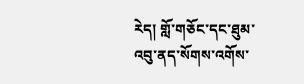རེད། གློ་གཅོང་དང་ཐུམ་འབུ་ནད་སོགས་འགོས་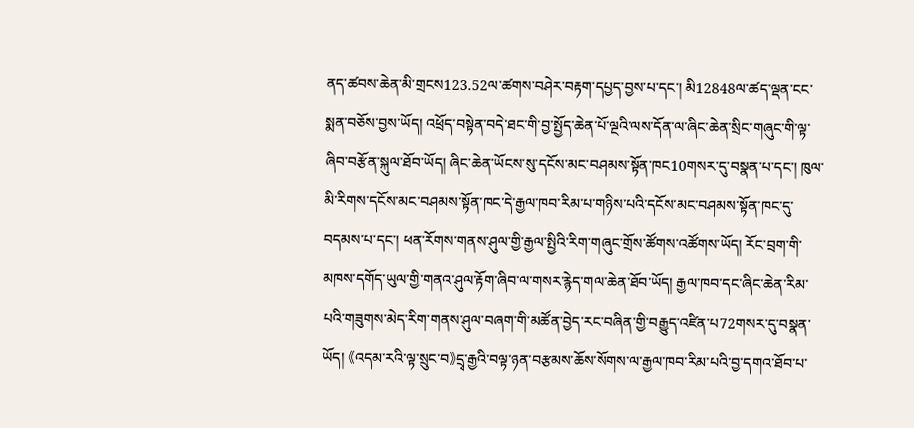ནད་ཚབས་ཆེན་མི་གྲངས123.52ལ་ཚགས་བཤེར་བརྟག་དཔྱད་བྱས་པ་དང་། མི12848ལ་ཚད་ལྡན་ངང་སྨན་བཅོས་བྱས་ཡོད། འཕྲོད་བསྟེན་བདེ་ཐང་གི་བྱ་སྤྱོད་ཆེན་པོ་ལྔའི་ལས་དོན་ལ་ཞིང་ཆེན་སྲིང་གཞུང་གི་ལྟ་ཞིབ་བརྩོན་སྐུལ་ཐོབ་ཡོད། ཞིང་ཆེན་ཡོངས་སུ་དངོས་མང་བཤམས་སྟོན་ཁང10གསར་དུ་བསྣན་པ་དང་། ཁུལ་མི་རིགས་དངོས་མང་བཤམས་སྟོན་ཁང་དེ་རྒྱལ་ཁབ་རིམ་པ་གཉིས་པའི་དངོས་མང་བཤམས་སྟོན་ཁང་དུ་བདམས་པ་དང་། ཕན་རོགས་གནས་ཤུལ་གྱི་རྒྱལ་སྤྱིའི་རིག་གཞུང་གྲོས་ཚོགས་འཚོགས་ཡོད། རོང་བྲག་གི་མཁས་དགོད་ཡུལ་གྱི་གནའ་ཤུལ་རྟོག་ཞིབ་ལ་གསར་རྙེད་གལ་ཆེན་ཐོབ་ཡོད། རྒྱལ་ཁབ་དང་ཞིང་ཆེན་རིམ་པའི་གཟུགས་མེད་རིག་གནས་ཤུལ་བཞག་གི་མཚོན་བྱེད་རང་བཞིན་གྱི་བརྒྱུད་འཛིན་པ72གསར་དུ་བསྣན་ཡོད། 《འདམ་རའི་ལྟ་སྲུང་བ》དྲྭ་རྒྱའི་བལྟ་ཉན་བརྩམས་ཆོས་སོགས་ལ་རྒྱལ་ཁབ་རིམ་པའི་བྱ་དགའ་ཐོབ་པ་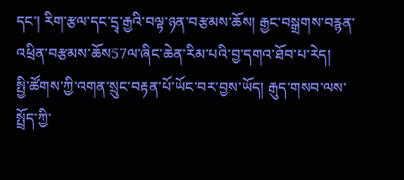དང་། རིག་རྩལ་དང་དྲྭ་རྒྱའི་བལྟ་ཉན་བརྩམས་ཆོས། རྒྱང་བསྒྲགས་བརྙན་འཕྲིན་བརྩམས་ཆོས57ལ་ཞིང་ཆེན་རིམ་པའི་བྱ་དགའ་ཐོབ་པ་རེད།
སྤྱི་ཚོགས་ཀྱི་འགན་སྲུང་བརྟན་པོ་ཡོང་བར་བྱས་ཡོད། རྒུད་གསབ་ལས་སྤྲོད་ཀྱི་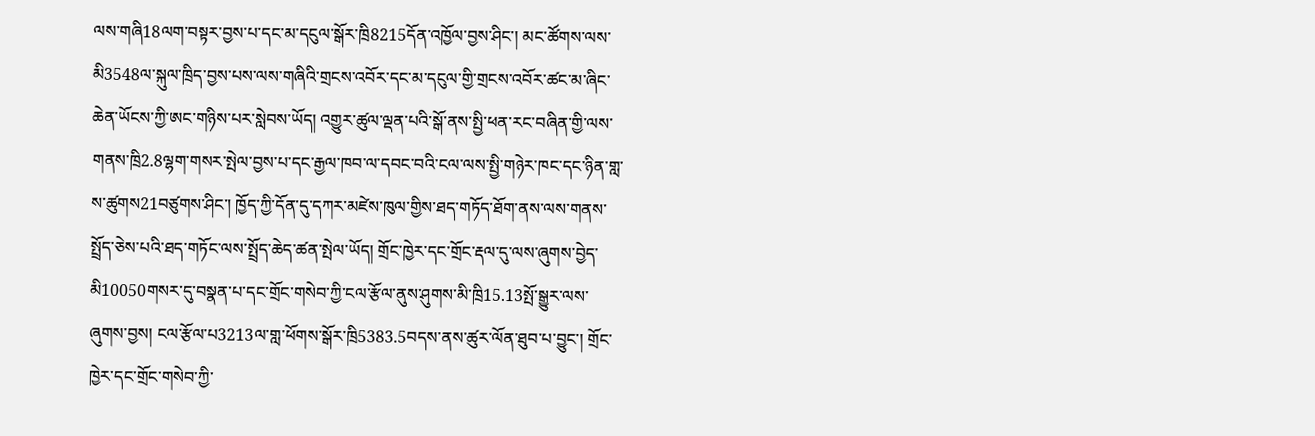ལས་གཞི18ལག་བསྟར་བྱས་པ་དང་མ་དངུལ་སྒོར་ཁྲི8215དོན་འཁྱོལ་བྱས་ཤིང་། མང་ཚོགས་ལས་མི3548ལ་སྐུལ་ཁྲིད་བྱས་པས་ལས་གཞིའི་གྲངས་འབོར་དང་མ་དངུལ་གྱི་གྲངས་འབོར་ཚང་མ་ཞིང་ཆེན་ཡོངས་ཀྱི་ཨང་གཉིས་པར་སླེབས་ཡོད། འགྱུར་ཚུལ་ལྡན་པའི་སྒོ་ནས་སྤྱི་ཕན་རང་བཞིན་གྱི་ལས་གནས་ཁྲི2.8ལྷག་གསར་སྤེལ་བྱས་པ་དང་རྒྱལ་ཁབ་ལ་དབང་བའི་ངལ་ལས་སྤྱི་གཉེར་ཁང་དང་ཉིན་གླ་ས་ཚུགས21བཙུགས་ཤིང་། ཁྱོད་ཀྱི་དོན་དུ་དཀར་མཛེས་ཁུལ་གྱིས་ཐད་གཏོད་ཐོག་ནས་ལས་གནས་སྤྲོད་ཅེས་པའི་ཐད་གཏོང་ལས་སྤྲོད་ཆེད་ཚན་སྤེལ་ཡོད། གྲོང་ཁྱེར་དང་གྲོང་རྡལ་དུ་ལས་ཞུགས་བྱེད་མི10050གསར་དུ་བསྣན་པ་དང་གྲོང་གསེབ་ཀྱི་ངལ་རྩོལ་ནུས་ཤུགས་མི་ཁྲི15.13སྤོ་སྒྱུར་ལས་ཞུགས་བྱས། ངལ་རྩོལ་པ3213ལ་གླ་ཕོགས་སྒོར་ཁྲི5383.5བདས་ནས་ཚུར་ལོན་ཐུབ་པ་བྱུང་། གྲོང་ཁྱེར་དང་གྲོང་གསེབ་ཀྱི་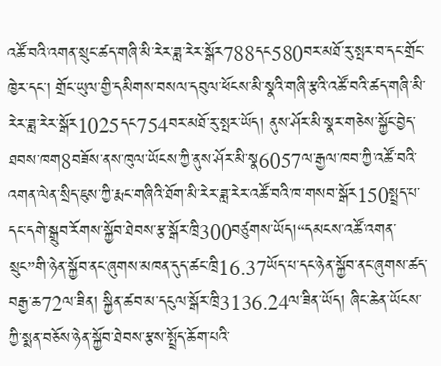འཚོ་བའི་འགན་སྲུང་ཚད་གཞི་མི་རེར་ཟླ་རེར་སྒོར788དང580བར་མཐོ་རུ་སྤར་བ་དང་གྲོང་ཁྱེར་དང་། གྲོང་ཡུལ་གྱི་དམིགས་བསལ་དབུལ་ཕོངས་མི་སྣའི་གཞི་རྩའི་འཚོ་བའི་ཚད་གཞི་མི་རེར་ཟླ་རེར་སྒོར1025དང754བར་མཐོ་རུ་སྤར་ཡོད། ནུས་ཤོར་མི་སྣར་གཅེས་སྐྱོང་བྱེད་ཐབས་ཁག8བཟོས་ནས་ཁུལ་ཡོངས་ཀྱི་ནུས་ཤོར་མི་སྣ6057ལ་རྒྱལ་ཁབ་ཀྱི་འཚོ་བའི་འགན་ལེན་སྲིད་ཇུས་ཀྱི་རྨང་གཞིའི་ཐོག་མི་རེར་ཟླ་རེར་འཚོ་བའི་ཁ་གསབ་སྒོར150སྤྲད་པ་དང་དགེ་སྒྲུབ་རོགས་སྐྱོབ་ཐེབས་རྩ་སྒོར་ཁྲི300བཙུགས་ཡོད།“དམངས་འཚོ་འགན་སྲུང”གི་ཉེན་སྐྱོབ་ནང་ཞུགས་མཁན་དུད་ཚང་ཁྲི16.37ཡོད་པ་དང་ཉེན་སྐྱོབ་ནང་ཞུགས་ཚད་བརྒྱ་ཆ72ལ་ཟིན། སྐྱིན་ཚབ་མ་དངུལ་སྒོར་ཁྲི3136.24ལ་ཟིན་ཡོད། ཞིང་ཆེན་ཡོངས་ཀྱི་སྨན་བཅོས་ཉེན་སྐྱོབ་ཐེབས་རྩས་སྤྲོད་ཆོག་པའི་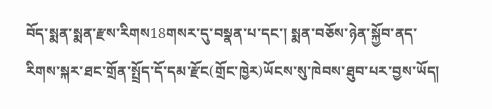བོད་སྨན་སྨན་རྫས་རིགས18གསར་དུ་བསྣན་པ་དང་། སྨན་བཅོས་ཉེན་སྐྱོབ་ནད་རིགས་སྐར་ཐང་གྲོན་སྤྲོད་དོ་དམ་རྫོང(གྲོང་ཁྱེར)ཡོངས་སུ་ཁེབས་ཐུབ་པར་བྱས་ཡོད།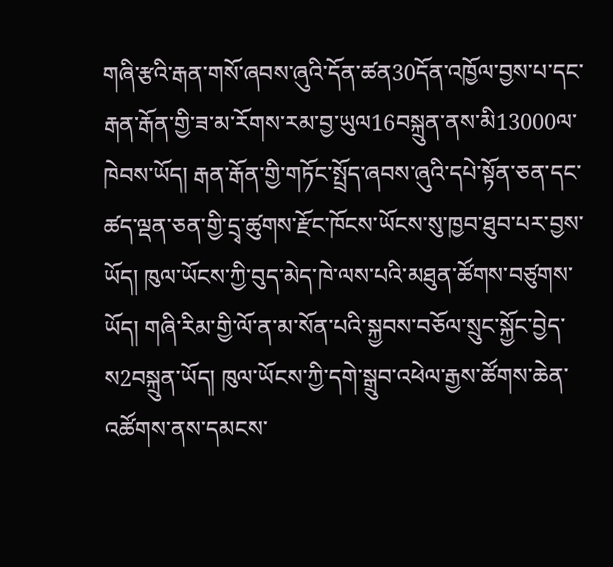གཞི་རྩའི་རྒན་གསོ་ཞབས་ཞུའི་དོན་ཚན30དོན་འཁྱོལ་བྱས་པ་དང་རྒན་རྒོན་གྱི་ཟ་མ་རོགས་རམ་བྱ་ཡུལ16བསྐྲུན་ནས་མི13000ལ་ཁེབས་ཡོད། རྒན་རྒོན་གྱི་གཏོང་སྤྲོད་ཞབས་ཞུའི་དཔེ་སྟོན་ཅན་དང་ཚད་ལྡན་ཅན་གྱི་དྲྭ་ཚུགས་རྫོང་ཁོངས་ཡོངས་སུ་ཁྱབ་ཐུབ་པར་བྱས་ཡོད། ཁུལ་ཡོངས་ཀྱི་བུད་མེད་ཁེ་ལས་པའི་མཐུན་ཚོགས་བཙུགས་ཡོད། གཞི་རིམ་གྱི་ལོ་ན་མ་སོན་པའི་སྐྱབས་བཅོལ་སྲུང་སྐྱོང་བྱེད་ས2བསྐྲུན་ཡོད། ཁུལ་ཡོངས་ཀྱི་དགེ་སྒྲུབ་འཕེལ་རྒྱས་ཚོགས་ཆེན་འཚོགས་ནས་དམངས་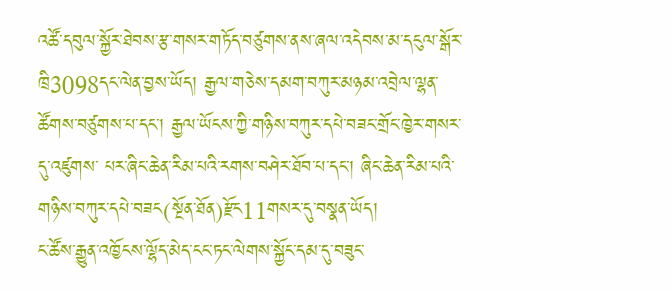འཚོ་དབུལ་སྐྱོར་ཐེབས་རྩ་གསར་གཏོད་བཙུགས་ནས་ཞལ་འདེབས་མ་དངུལ་སྒོར་ཁྲི3098དང་ལེན་བྱས་ཡོད། རྒྱལ་གཅེས་དམག་བཀུར་མཉམ་འབྲེལ་ལྷན་ཚོགས་བཙུགས་པ་དང་། རྒྱལ་ཡོངས་ཀྱི་གཉིས་བཀུར་དཔེ་བཟང་གྲོང་ཁྱེར་གསར་དུ་འཛུགས་ པར་ཞིང་ཆེན་རིམ་པའི་རགས་བཤེར་ཐོབ་པ་དང་། ཞིང་ཆེན་རིམ་པའི་གཉིས་བཀུར་དཔེ་བཟང(སྔོན་ཐོན)རྫོང11གསར་དུ་བསྣན་ཡོད།
ང་ཚོས་རྒྱུན་འཁྱོངས་ལྷོད་མེད་ངང་ཏང་ལེགས་སྐྱོང་དམ་དུ་བཟུང་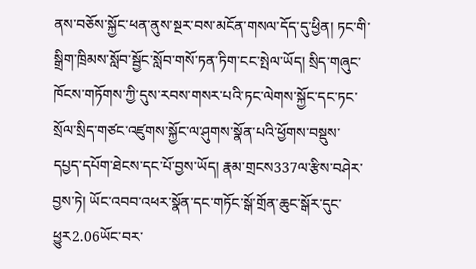ནས་བཅོས་སྐྱོང་ཕན་ནུས་སྔར་བས་མངོན་གསལ་དོད་དུ་ཕྱིན། ཏང་གི་སྒྲིག་ཁྲིམས་སློབ་སྦྱོང་སློབ་གསོ་ཏན་ཏིག་ངང་སྤེལ་ཡོད། སྲིད་གཞུང་ཁོངས་གཏོགས་ཀྱི་དུས་རབས་གསར་པའི་ཏང་ལེགས་སྐྱོང་དང་ཏང་སྲོལ་སྲིད་གཙང་འཛུགས་སྐྱོང་ལ་ཤུགས་སྣོན་པའི་ཕྱོགས་བསྡུས་དཔྱད་དཔོག་ཐེངས་དང་པོ་བྱས་ཡོད། རྣམ་གྲངས337ལ་རྩིས་བཤེར་བྱས་ཏེ། ཡོང་འབབ་འཕར་སྣོན་དང་གཏོང་སྒོ་གྲོན་ཆུང་སྒོར་དུང་ཕྱུར2.06ཡོང་བར་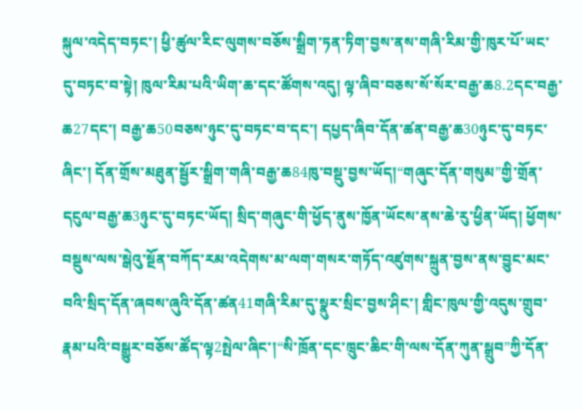སྐུལ་འདེད་བཏང་། ཕྱི་ཚུལ་རིང་ལུགས་བཅོས་སྒྲིག་ཏན་ཏིག་བྱས་ནས་གཞི་རིམ་གྱི་ཁུར་པོ་ཡང་དུ་བཏང་བ་སྟེ། ཁུལ་རིམ་པའི་ཡིག་ཆ་དང་ཚོགས་འདུ། ལྟ་ཞིབ་བཅས་སོ་སོར་བརྒྱ་ཆ8.2དང་བརྒྱ་ཆ27དང་། བརྒྱ་ཆ50བཅས་ཉུང་དུ་བཏང་བ་དང་། དཔྱད་ཞིབ་དོན་ཚན་བརྒྱ་ཆ30ཉུང་དུ་བཏང་ཞིང་། དོན་གྲོས་མཐུན་སྦྱོར་སྒྲིག་གཞི་བརྒྱ་ཆ84ཁུ་བསྡུ་བྱས་ཡོད།“གཞུང་དོན་གསུམ”གྱི་གྲོན་དངུལ་བརྒྱ་ཆ3ཉུང་དུ་བཏང་ཡོད། སྲིད་གཞུང་གི་ཕྱོད་ནུས་ཁྱོན་ཡོངས་ནས་ཆེ་རུ་ཕྱིན་ཡོད། ཕྱོགས་བསྡུས་ལས་སྒེའུ་སྔོན་བཀོད་རམ་འདེགས་མ་ལག་གསར་གཏོད་འཛུགས་སྐྲུན་བྱས་ནས་བྱུང་མང་བའི་སྲིད་དོན་ཞབས་ཞུའི་དོན་ཚན41གཞི་རིམ་དུ་སྣུར་སྲིང་བྱས་ཤིང་། གླིང་ཁུལ་གྱི་འདུས་གྲུབ་རྣམ་པའི་བསྒྱུར་བཅོས་ཚོད་ལྟ2སྤེལ་ཞིང་།“སི་ཁྲོན་དང་ཁྲུང་ཆིང་གི་ལས་དོན་ཀུན་སྒྲུབ”ཀྱི་དོན་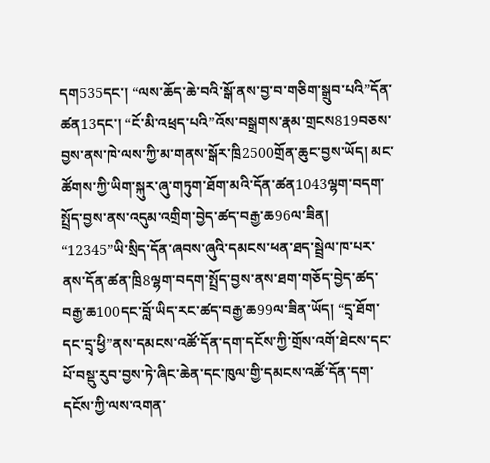དག535དང་། “ལས་ཆོད་ཆེ་བའི་སྒོ་ནས་བྱ་བ་གཅིག་སྒྲུབ་པའི”དོན་ཚན13དང་། “ངོ་མི་འཕྲད་པའི”འོས་བསྒྲགས་རྣམ་གྲངས819བཅས་བྱས་ནས་ཁེ་ལས་ཀྱི་མ་གནས་སྒོར་ཁྲི2500གྲོན་ཆུང་བྱས་ཡོད། མང་ཚོགས་ཀྱི་ཡིག་སྐུར་ཞུ་གཏུག་ཐོག་མའི་དོན་ཚན1043ལྷག་བདག་སྤྲོད་བྱས་ནས་འདུམ་འགྲིག་བྱེད་ཚད་བརྒྱ་ཆ96ལ་ཟིན། “12345”ཡི་སྲིད་དོན་ཞབས་ཞུའི་དམངས་ཕན་ཐད་སྦྲེལ་ཁ་པར་ནས་དོན་ཚན་ཁྲི8ལྷག་བདག་སྤྲོད་བྱས་ནས་ཐག་གཅོད་བྱེད་ཚད་བརྒྱ་ཆ100དང་བློ་ཡིད་རང་ཚད་བརྒྱ་ཆ99ལ་ཟིན་ཡོད། “དྲྭ་ཐོག་དང་དྲྭ་ཕྱི”ནས་དམངས་འཚོ་དོན་དག་དངོས་ཀྱི་གྲོས་འགོ་ཐེངས་དང་པོ་བསྡུ་རུབ་བྱས་ཏེ་ཞིང་ཆེན་དང་ཁུལ་གྱི་དམངས་འཚོ་དོན་དག་དངོས་ཀྱི་ལས་འགན་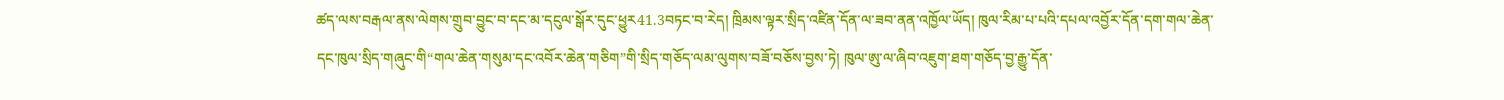ཚད་ལས་བརྒལ་ནས་ལེགས་གྲུབ་བྱུང་བ་དང་མ་དངུལ་སྒོར་དུང་ཕྱུར41.3བཏང་བ་རེད། ཁྲིམས་ལྟར་སྲིད་འཛིན་དོན་ལ་ཟབ་ནན་འཁྱོལ་ཡོད། ཁུལ་རིམ་པ་པའི་དཔལ་འབྱོར་དོན་དག་གལ་ཆེན་དང་ཁུལ་སྲིད་གཞུང་གི“གལ་ཆེན་གསུམ་དང་འབོར་ཆེན་གཅིག”གི་སྲིད་གཅོད་ལམ་ལུགས་བཟོ་བཅོས་བྱས་ཏེ། ཁུལ་ཨུ་ལ་ཞིབ་འཇུག་ཐག་གཅོད་བྱ་རྒྱུ་དོན་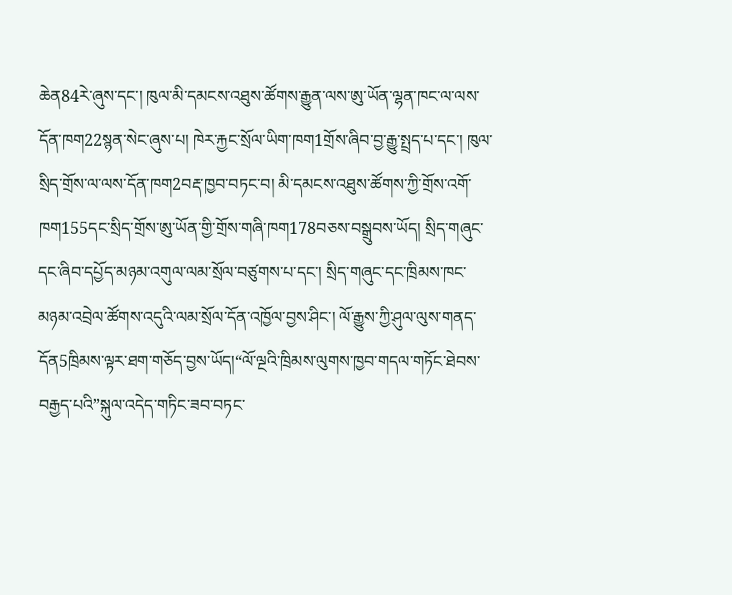ཆེན84རེ་ཞུས་དང་། ཁུལ་མི་དམངས་འཐུས་ཚོགས་རྒྱུན་ལས་ཨུ་ཡོན་ལྷན་ཁང་ལ་ལས་དོན་ཁག22སྙན་སེང་ཞུས་པ། ཁེར་རྐྱང་སྲོལ་ཡིག་ཁག1གྲོས་ཞིབ་བྱ་རྒྱུ་སྤྲད་པ་དང་། ཁུལ་སྲིད་གྲོས་ལ་ལས་དོན་ཁག2བརྡ་ཁྱབ་བཏང་བ། མི་དམངས་འཐུས་ཚོགས་ཀྱི་གྲོས་འགོ་ཁག155དང་སྲིད་གྲོས་ཨུ་ཡོན་གྱི་གྲོས་གཞི་ཁག178བཅས་བསྒྲུབས་ཡོད། སྲིད་གཞུང་དང་ཞིབ་དཔྱོད་མཉམ་འགུལ་ལམ་སྲོལ་བཙུགས་པ་དང་། སྲིད་གཞུང་དང་ཁྲིམས་ཁང་མཉམ་འབྲེལ་ཚོགས་འདུའི་ལམ་སྲོལ་དོན་འཁྱོལ་བྱས་ཤིང་། ལོ་རྒྱུས་ཀྱི་ཤུལ་ལུས་གནད་དོན5ཁྲིམས་ལྟར་ཐག་གཅོད་བྱས་ཡོད།“ལོ་ལྔའི་ཁྲིམས་ལུགས་ཁྱབ་གདལ་གཏོང་ཐེབས་བརྒྱད་པའི”སྐུལ་འདེད་གཏིང་ཟབ་བཏང་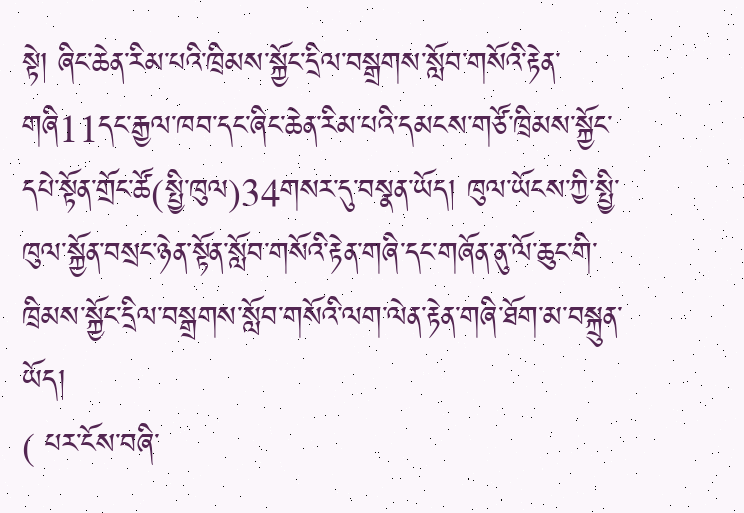སྟེ། ཞིང་ཆེན་རིམ་པའི་ཁྲིམས་སྐྱོང་དྲིལ་བསྒྲགས་སློབ་གསོའི་རྟེན་གཞི11དང་རྒྱལ་ཁབ་དང་ཞིང་ཆེན་རིམ་པའི་དམངས་གཙོ་ཁྲིམས་སྐྱོང་དཔེ་སྟོན་གྲོང་ཚོ(སྤྱི་ཁུལ)34གསར་དུ་བསྣན་ཡོད། ཁུལ་ཡོངས་ཀྱི་སྤྱི་ཁུལ་སྐྱོན་བསྲང་ཉེན་སྟོན་སློབ་གསོའི་རྟེན་གཞི་དང་གཞོན་ནུ་ལོ་ཆུང་གི་ཁྲིམས་སྐྱོང་དྲིལ་བསྒྲགས་སློབ་གསོའི་ལག་ལེན་རྟེན་གཞི་ཐོག་མ་བསྐྲུན་ཡོད།
( པར་ངོས་བཞི་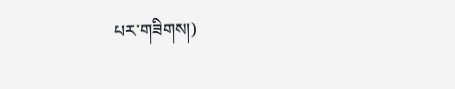པར་གཟིགས།)